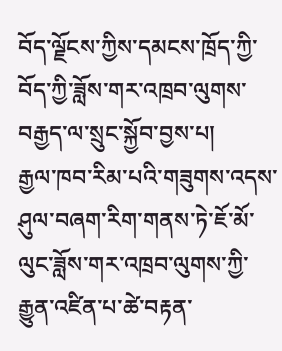བོད་ལྗོངས་ཀྱིས་དམངས་ཁྲོད་ཀྱི་བོད་ཀྱི་ཟློས་གར་འཁྲབ་ལུགས་བརྒྱད་ལ་སྲུང་སྐྱོབ་བྱས་པ།
རྒྱལ་ཁབ་རིམ་པའི་གཟུགས་འདས་ཤུལ་བཞག་རིག་གནས་ཏེ་ཇོ་མོ་ལུང་ཟློས་གར་འཁྲབ་ལུགས་ཀྱི་
རྒྱུན་འཛིན་པ་ཚེ་བརྟན་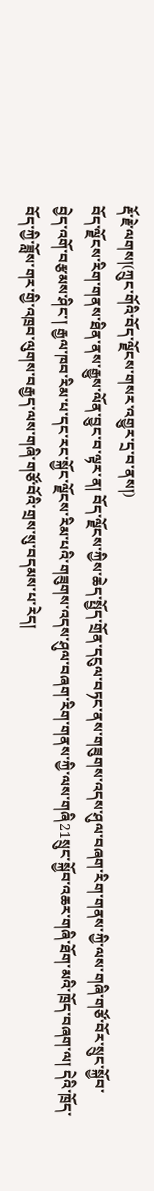རྡོ་རྗེ་ལགས།(ཀྲུང་གོའི་བོད་ལྗོངས་གསར་འགྱུར་དྲ་བ་ནས།)
བོད་ལྗོངས་རིག་གནས་ཐིན་ནས་རྒྱུས་ལོན་བྱུང་བ་ལྟར་ན། བོད་ལྗོངས་ཀྱིས་ཆེད་སྤྱོད་གྲོན་དངུལ་བཏང་ནས་གཟུགས་འདས་ཤུལ་བཞག་རིག་གནས་ཀྱི་ལས་གཞི་གཙོ་བོར་སྲུང་སྐྱོབ་བྱེད་འགོ་བརྩམས་ཤིང་། རྒྱལ་ཁབ་རིམ་པ་དང་རང་སྐྱོང་ལྗོངས་རིམ་པའི་གཟུགས་འདས་ཤུལ་བཞག་རིག་གནས་ཀྱི་ལས་གཞི21སྲུང་སྐྱོབ་འཆར་གཞི་ཐོག་མའི་ཁྲོད་བཞག་ལ། དེའི་ཁྲོད་བོད་ཀྱི་ཟློས་གར་གྱི་འཁྲབ་ལུགས་བརྒྱད་ལས་གཞི་གཙོ་བོའི་གྲས་སུ་བདམས་པ་རེད།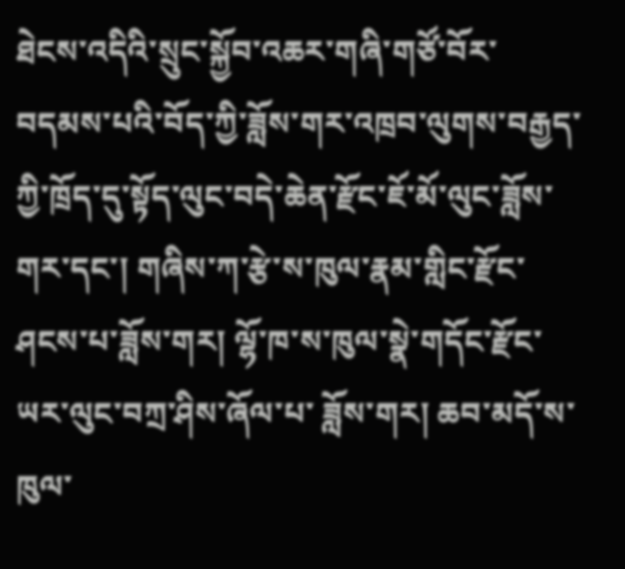ཐེངས་འདིའི་སྲུང་སྐྱོབ་འཆར་གཞི་གཙོ་བོར་བདམས་པའི་བོད་ཀྱི་ཟློས་གར་འཁྲབ་ལུགས་བརྒྱད་ཀྱི་ཁྲོད་དུ་སྟོད་ལུང་བདེ་ཆེན་རྫོང་ཇོ་མོ་ལུང་ཟློས་གར་དང་། གཞིས་ཀ་རྩེ་ས་ཁུལ་རྣམ་གླིང་རྫོང་ཤངས་པ་ཟློས་གར། ལྷོ་ཁ་ས་ཁུལ་སྣེ་གདོང་རྫོང་ཡར་ལུང་བཀྲ་ཤིས་ཞོལ་པ་ ཟློས་གར། ཆབ་མདོ་ས་ཁུལ་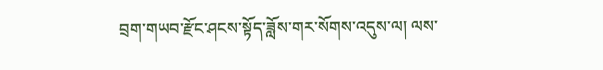བྲག་གཡབ་རྫོང་ཤངས་སྟོད་ཟློས་གར་སོགས་འདུས་ལ། ལས་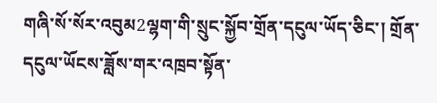གཞི་སོ་སོར་འབུམ2ལྷག་གི་སྲུང་སྐྱོབ་གྲོན་དངུལ་ཡོད་ཅིང་། གྲོན་དངུལ་ཡོངས་ཟློས་གར་འཁྲབ་སྟོན་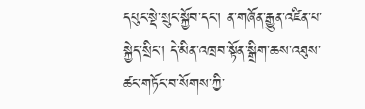དཔུང་སྡེ་སྲུང་སྐྱོབ་དང་། ན་གཞོན་རྒྱུན་འཛིན་པ་སྐྱེད་སྲིང་། དེ་མིན་འཁྲབ་སྟོན་སྒྲིག་ཆས་འཐུས་ཚང་གཏོང་བ་སོགས་ཀྱི་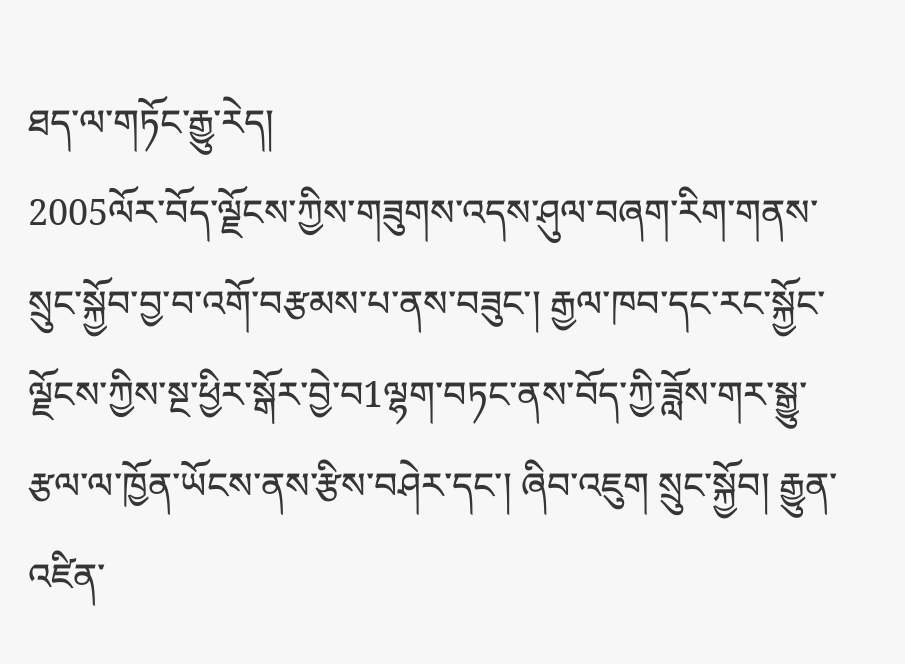ཐད་ལ་གཏོང་རྒྱུ་རེད།
2005ལོར་བོད་ལྗོངས་ཀྱིས་གཟུགས་འདས་ཤུལ་བཞག་རིག་གནས་སྲུང་སྐྱོབ་བྱ་བ་འགོ་བརྩམས་པ་ནས་བཟུང་། རྒྱལ་ཁབ་དང་རང་སྐྱོང་ལྗོངས་ཀྱིས་སྔ་ཕྱིར་སྒོར་བྱེ་བ1ལྷག་བཏང་ནས་བོད་ཀྱི་ཟློས་གར་སྒྱུ་རྩལ་ལ་ཁྱོན་ཡོངས་ནས་རྩིས་བཤེར་དང་། ཞིབ་འཇུག སྲུང་སྐྱོབ། རྒྱུན་འཛིན་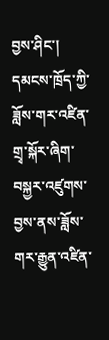བྱས་ཤིང་། དམངས་ཁྲོད་ཀྱི་ཟློས་གར་འཛིན་གྲྭ་སྐོར་ཞིག་བསྐྱར་འཛུགས་བྱས་ནས་ཟློས་གར་རྒྱུན་འཛིན་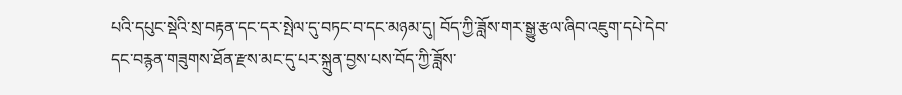པའི་དཔུང་སྡེའི་སྲ་བརྟན་དང་དར་སྤེལ་དུ་བཏང་བ་དང་མཉམ་དུ། བོད་ཀྱི་ཟློས་གར་སྒྱུ་རྩལ་ཞིབ་འཇུག་དཔེ་དེབ་དང་བརྙན་གཟུགས་ཐོན་རྫས་མང་དུ་པར་སྐྲུན་བྱས་པས་བོད་ཀྱི་ཟློས་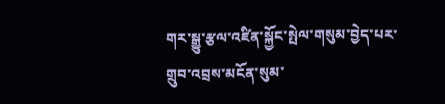གར་སྒྱུ་རྩལ་འཛིན་སྐྱོང་སྤེལ་གསུམ་བྱེད་པར་གྲུབ་འབྲས་མངོན་སུམ་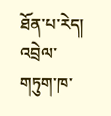ཐོན་པ་རེད།
འབྲེལ་གཏུག་ཁ་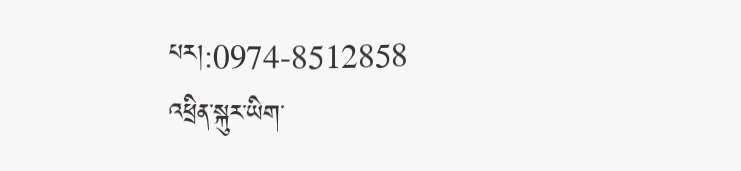པར།:0974-8512858
འཕྲིན་སྐུར་ཡིག་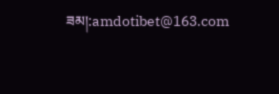ཟམ།:amdotibet@163.com